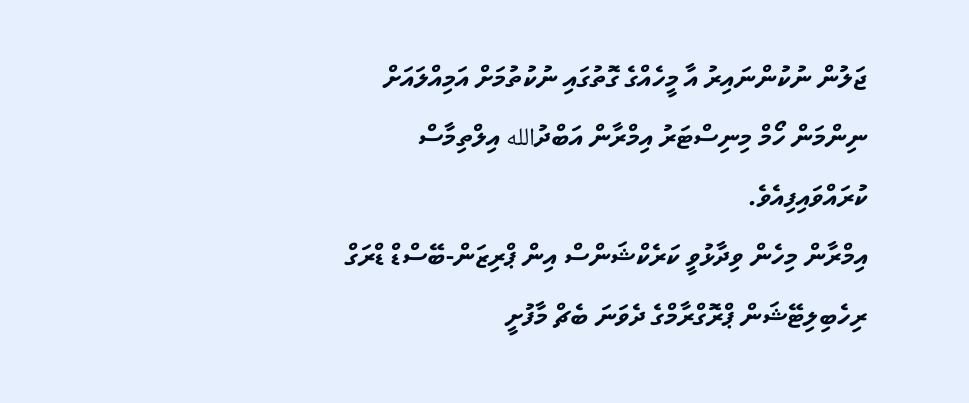ޖަލުން ނުކުންނައިރު އާ މީހެއްގެ ގޮތުގައި ނުކުތުމަށް އަމިއްލައަށް ނިންމަން ހޯމް މިނިސްޓަރު އިމްރާން އަބްދުالله އިލްތިމާސް ކުރައްވައިފިއެވެ.
އިމްރާން މިހެން ވިދާޅުވީ ކަރެކްޝަންސް އިން ޕްރިޒަން-ބޭސްޑް ޑްރަގް ރިހެބިލިޓޭޝަން ޕްރޮގްރާމްގެ ދެވަނަ ބެޗް މާފުށީ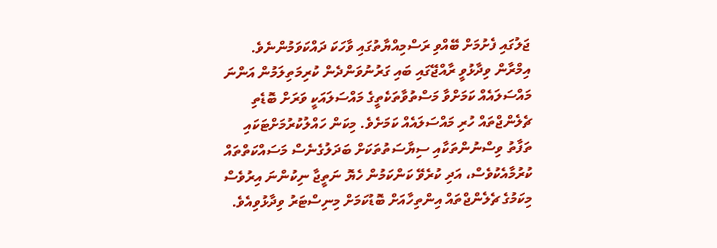ޖަލުގައި ފެށުމަށް ބޭއްވި ރަސްމިއްޔާތުގައި ވާހަކަ ދައްކަވަމުންނެވެ.
އިމްރާން ވިދާޅުވީ ރާއްޖޭގައި ބައި ގަރުނުވަންދެން ކުރިމަތިލަމުން އަންނަ މައްސަލައެއް ކަމަށްވާ މަސްތުވާތަކެތީގެ މައްސަލައަކީ ވަރަށް ބޮޑެތި ޗެލެންޖްތައް ހުރި މައްސަލައެއް ކަމަށެވެ. މިކަން ހައްލުކުރުމަށްޓަކައި ތަފާތު ވިސްނުންތަކާއި ސިޔާސަތުތަކަށް ބަދަލުގެނެސް މަސައްކަތްތައް ކުރުމާއެކުވެސް، އަދި ކުރެވޭ ކަންކަމުން ހެޔޮ ނަތީޖާ ނިކުންނަ އިރުވެސް މިކަމުގެ ޗެލެންޖްތައް އިންތިހާއަށް ބޮޑުކަމަށް މިނިސްޓަރު ވިދާޅުވިއެވެ.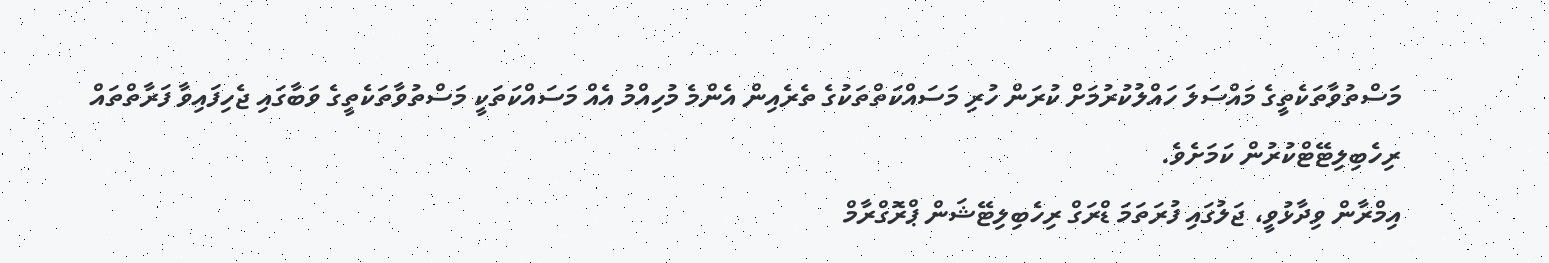މަސްތުވާތަކެތީގެ މައްސަލަ ހައްލުކުރުމަށް ކުރަން ހުރި މަސައްކަތްތަކުގެ ތެރެއިން އެންމެ މުހިއްމު އެއް މަސައްކަތަކީ މަސްތުވާތަކެތީގެ ވަބާގައި ޖެހިފައިވާ ފަރާތްތައް ރިހެބިލިޓޭޓްކުރުން ކަމަށެވެ.
އިމްރާން ވިދާޅުވީ، ޖަލުގައި ފުރަތަމަ ޑްރަގް ރިހެބިލިޓޭޝަން ޕްރޮގްރާމް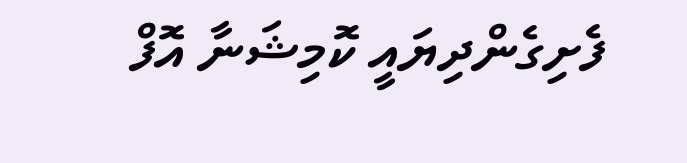ފެށިގެންދިޔައީ ކޮމިޝަނާ އޮފް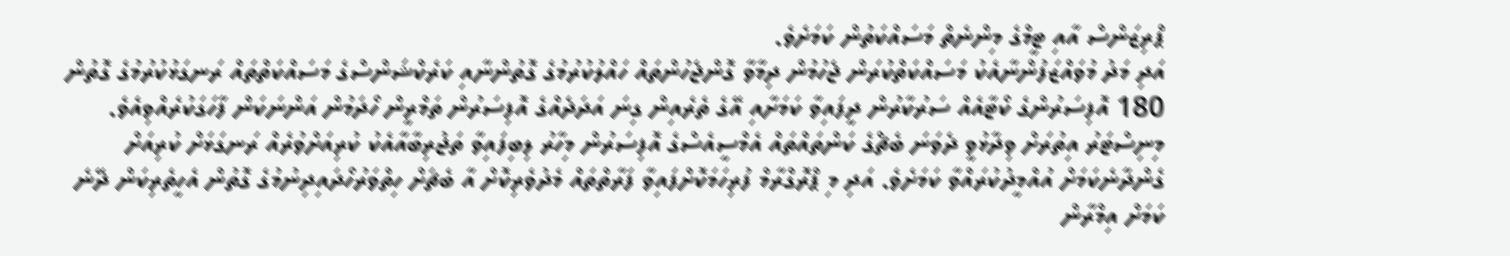ޕްރިޒަންސް އާއި ޓީމްގެ މިންނެތް މަސައްކަތުން ކަމަށެވެ.
އަދި މަދު މުވައްޒަފުންނާއެކު މަސައްކަތްކުރަން ޖެހުމުން ދިމާވާ ގޮންޖެހުންތައް ހައްލުކުރުމުގެ ގޮތުންނާއި ކަރެކްޝަންސްގެ މަސައްކަތްތައް ރަނގަޅުކުރުމުގެ ގޮތުން 180 އޮފިސަރުންގެ ކޯޓާއެއް ސަރުކާރުން ދީފައިވާ ކަމަށާއި އޭގެ ތެރެއިން ގިނަ އަދަދެއްގެ އޮފިސަރުން ތަމްރީން ހޯދަމުން އަންނަކަން ފާހަގަކުރެއްވިއެވެ.
މިނިސްޓަރު އިތުރަށް ވިދާޅުވީ ދެވަނަ ބެޗްގެ ކަންތައްތައް އެމްސީއެސްގެ އޮފިސަރުން މިހާރު ލިބިފައިވާ ތަޖުރިބާއާއެކު ކުރިއަށްވުރެއް ރަނގަޅަށް ކުރިއަށް ގެންދާނެކަމަށް އުއްމީދުކުރައްވާ ކަމަށެވެ. އަދި މި ޕްރޮގްރާމް ފުރިހަމަކޮށްފައިވާ ފަރާތްތައް މެދުވެރިކޮށް އާ ބެޗަށް ހިތްވަރުހޯދައިދިނުމުގެ ގޮތުން އެހީތެރިކަން ދޭނެ ކަމަށް އިމްރާން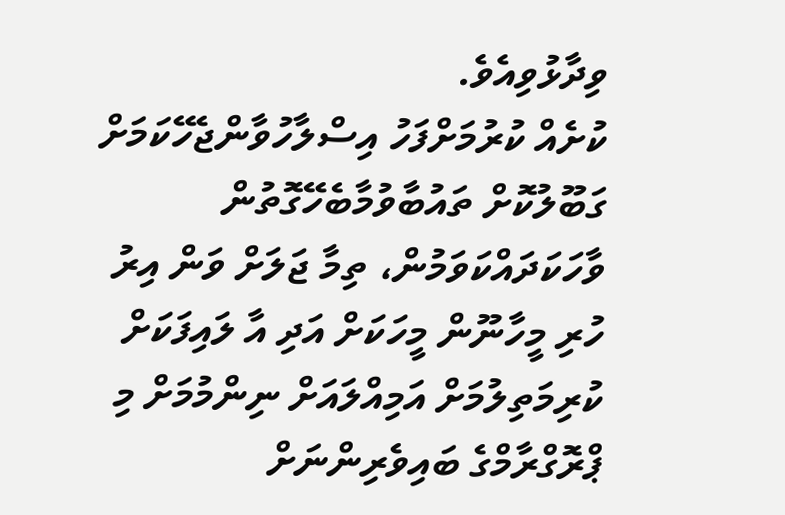ވިދާޅުވިއެވެ.
ކުށެއް ކުރުމަށްފަހު އިސްލާހުވާންޖެހޭކަމަށް ގަބޫލުކޮށް ތައުބާވުމާބެހޭގޮތުން ވާހަކަދައްކަވަމުން، ތިމާ ޖަލަށް ވަން އިރު ހުރި މީހާނޫން މީހަކަށް އަދި އާ ލައިފަކަށް ކުރިމަތިލުމަށް އަމިއްލައަށް ނިންމުމަށް މި ޕްރޮގްރާމްގެ ބައިވެރިންނަށް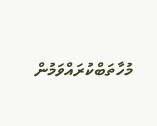މުހާތަބްކުރައްވަމުން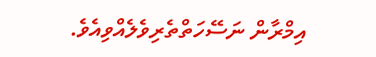އިމްރާން ނަސޭހަތްތެރިވެލެއްވިއެވެ.